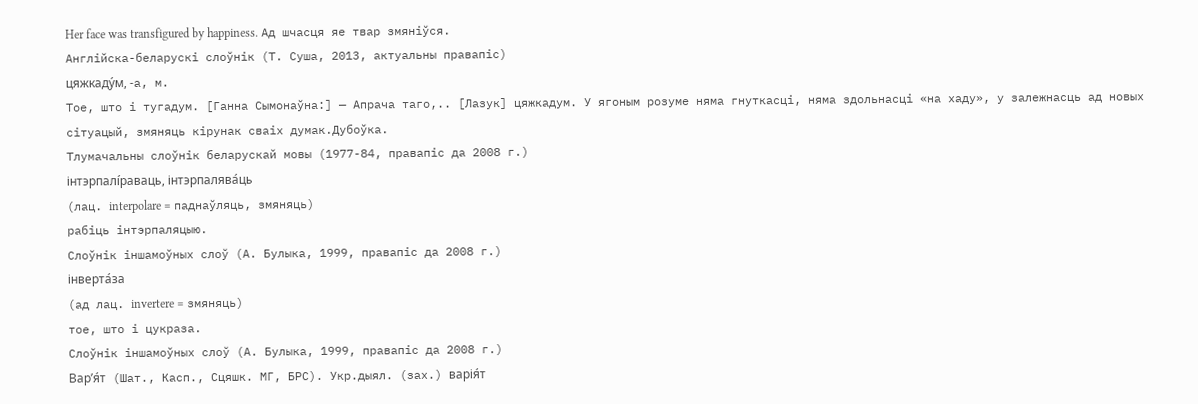Her face was transfigured by happiness. Ад шчасця яе твар змяніўся.
Англійска-беларускі слоўнік (Т. Суша, 2013, актуальны правапіс)
цяжкаду́м, ‑а, м.
Тое, што і тугадум. [Ганна Сымонаўна:] — Апрача таго,.. [Лазук] цяжкадум. У ягоным розуме няма гнуткасці, няма здольнасці «на хаду», у залежнасць ад новых сітуацый, змяняць кірунак сваіх думак.Дубоўка.
Тлумачальны слоўнік беларускай мовы (1977-84, правапіс да 2008 г.)
інтэрпалі́раваць, інтэрпалява́ць
(лац. interpolare = паднаўляць, змяняць)
рабіць інтэрпаляцыю.
Слоўнік іншамоўных слоў (А. Булыка, 1999, правапіс да 2008 г.)
інверта́за
(ад лац. invertere = змяняць)
тое, што і цукраза.
Слоўнік іншамоўных слоў (А. Булыка, 1999, правапіс да 2008 г.)
Вар’я́т (Шат., Касп., Сцяшк. МГ, БРС). Укр.дыял. (зах.) варія́т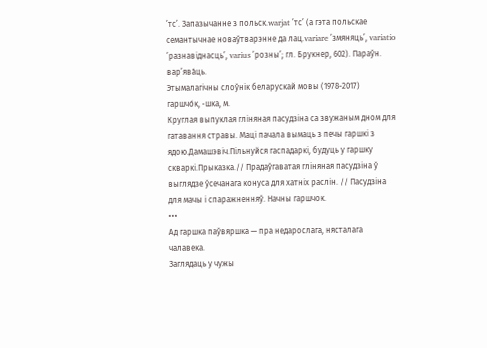’тс’. Запазычанне з польск.warjat ’тс’ (а гэта польскае семантычнае новаўтварэнне да лац.variare ’змяняць’, variatio ’разнавіднасць’, varius ’розны’; гл. Брукнер, 602). Параўн. вар’ява́ць.
Этымалагічны слоўнік беларускай мовы (1978-2017)
гаршчо́к, ‑шка, м.
Круглая выпуклая гліняная пасудзіна са звужаным дном для гатавання стравы. Маці пачала вымаць з печы гаршкі з ядою.Дамашэвіч.Пільнуйся гаспадаркі, будуць у гаршку скваркі.Прыказка.// Прадаўгаватая гліняная пасудзіна ў выглядзе ўсечанага конуса для хатніх раслін. // Пасудзіна для мачы і спаражненняў. Начны гаршчок.
•••
Ад гаршка паўвяршка — пра недарослага, нясталага чалавека.
Заглядаць у чужы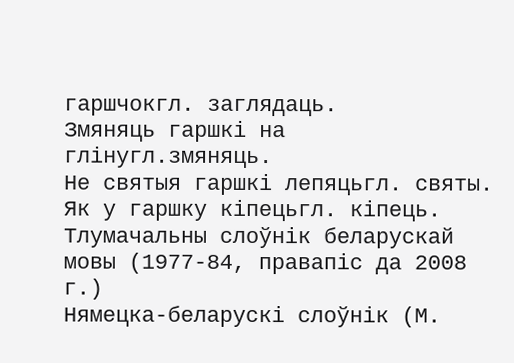гаршчокгл. заглядаць.
Змяняць гаршкі на глінугл.змяняць.
Не святыя гаршкі лепяцьгл. святы.
Як у гаршку кіпецьгл. кіпець.
Тлумачальны слоўнік беларускай мовы (1977-84, правапіс да 2008 г.)
Нямецка-беларускі слоўнік (М.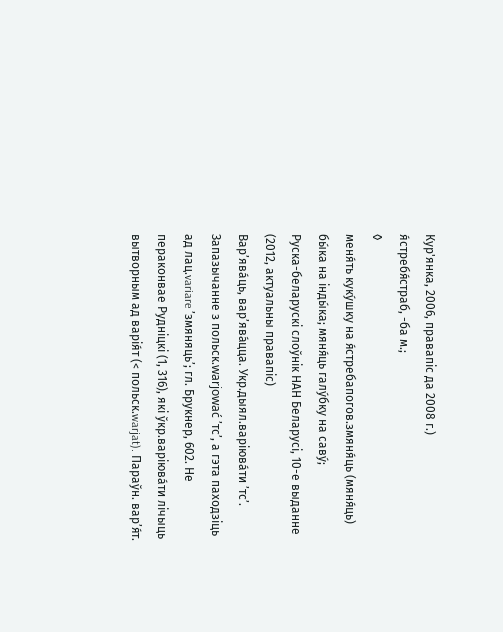Кур'янка, 2006, правапіс да 2008 г.)
я́стребя́страб, -ба м.;
◊
меня́ть куку́шку на я́стребапогов.змяня́ць (мяня́ць) бы́ка на інды́ка; мяня́ць галу́бку на саву́;
Руска-беларускі слоўнік НАН Беларусі, 10-е выданне (2012, актуальны правапіс)
Вар’ява́ць, варʼява́цца. Укр.дыял.варіюва́ти ’тс’. Запазычанне з польск.warjować ’тс’, а гэта паходзіць ад лац.variare ’змяняць’; гл. Брукнер, 602. Не пераконвае Рудніцкі (1, 316), які ўкр.варіюва́ти лічыць вытворным ад варія́т (< польск.warjat). Параўн. вар’я́т.